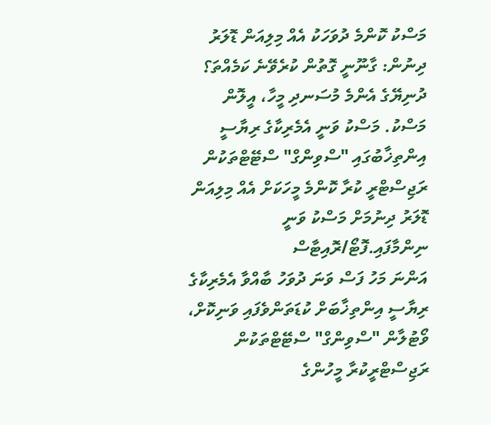މަސްކު ކޮންމެ ދުވަހަކު އެއް މިލިއަން ޑޮލަރު ދިނުން: ގާނޫނީ ގޮތުން ކުރެވޭނެ ކަމެއްތަ؟
ދުނިޔޭގެ އެންމެ މުސަނދި މީހާ، އީލޮން މަސްކު. މަސްކު ވަނީ އެމެރިކާގެ ރިޔާސީ އިންތިޚާބުގައި "ސްވިންގް" ސްޓޭޓްތަކުން ރަޖިސްޓްރީ ކުރާ ކޮންމެ މީހަކަށް އެއް މިލިއަން ޑޮލަރު ދިނުމަށް މަސްކު ވަނީ ނިންމާފައި.ފޮޓޯ/ރޮއިޓާސް
އަންނަ މަހު ފަސް ވަނަ ދުވަހު ބާއްވާ އެމެރިކާގެ ރިޔާސީ އިންތިޚާބަށް ކުޑަތަންވެފައި ވަނިކޮށް، ވޯޓުލާން "ސްވިންގް" ސްޓޭޓްތަކުން ރަޖިސްޓްރީކުރާ މީހުންގެ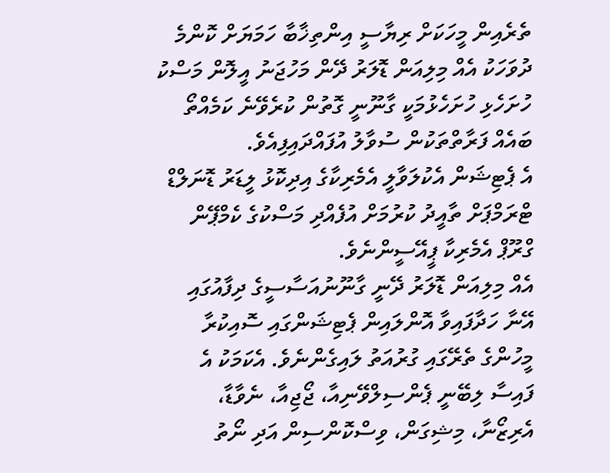ތެރެއިން މީހަކަށް ރިޔާސީ އިންތިޚާބާ ހަމަޔަށް ކޮންމެ ދުވަހަކު އެއް މިލިއަން ޑޮލަރު ދޭން މަހުޖަނު އީލޮން މަސްކު ހުށަހެޅި ހުށަހެޅުމަކީ ގާނޫނީ ގޮތުން ކުރެވޭނެ ކަމެއްތޯ ބައެއް ފަރާތްތަކުން ސުވާލު އުފައްދައިފިއެވެ.
އެ ޕެޓިޝަން އެކުލަވާލީ އެމެރިކާގެ އިދިކޮޅު ލީޑަރު ޑޮނަލްޑް ޓްރަމްޕަށް ތާއީދު ކުރުމަށް އުފެއްދި މަސްކުގެ ކެމްޕޭން ގްރޫޕް އެމެރިކާ ޕީއޭސީންނެވެ.
އެއް މިލިއަން ޑޮލަރު ދޭނީ ގާނޫނުއަސާސީގެ ދިފާއުގައި އޭނާ ހަދާފައިވާ އޮންލައިން ޕެޓިޝަންގައި ސޮއިކުރާ މީހުންގެ ތެރޭގައި ގުރުއަތު ލައިގެންނެވެ. އެކަމަކު އެ ފައިސާ ލިބޭނީ ޕެންސިލްވޭނިއާ، ޖޯޖިއާ، ނެވާޑާ، އެރިޒޯނާ، މިޝިގަން، ވިސްކޮންސިން އަދި ނޯތު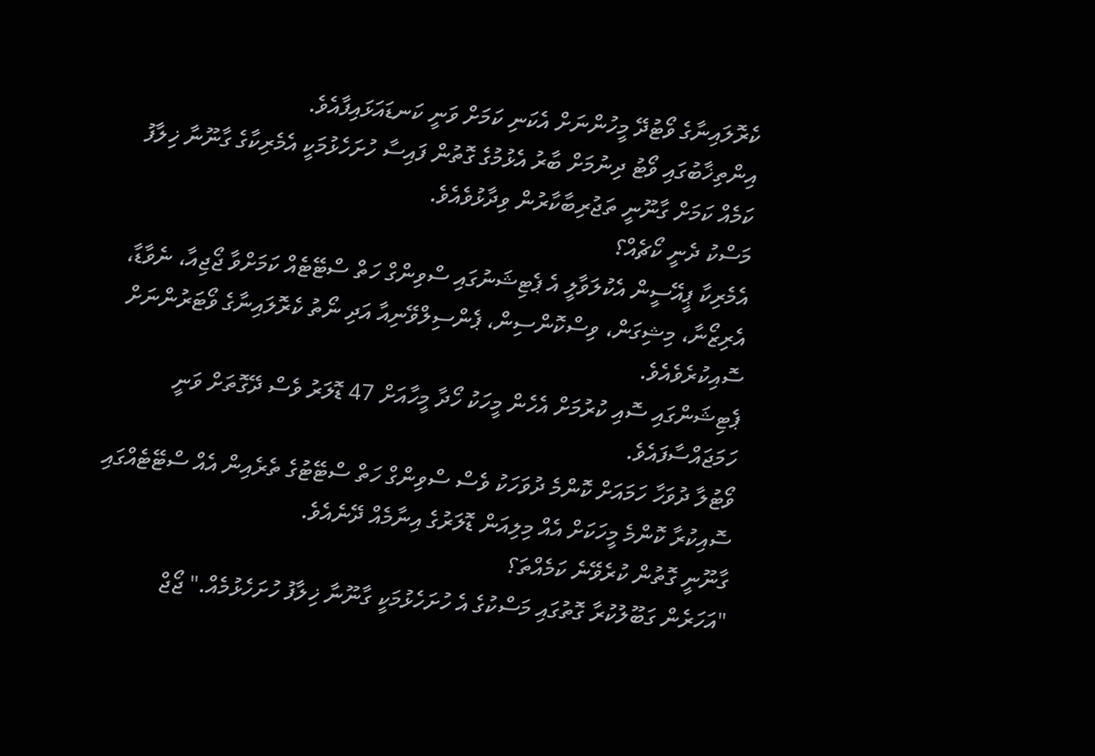ކެރޮލައިނާގެ ވޯޓުދޭ މީހުންނަށް އެކަނި ކަމަށް ވަނީ ކަނޑައަޅައިފާއެވެ.
އިންތިޚާބުގައި ވޯޓު ދިނުމަށް ބާރު އެޅުމުގެ ގޮތުން ފައިސާ ހުށަހެޅުމަކީ އެމެރިކާގެ ގާނޫނާ ޚިލާފު ކަމެއް ކަމަށް ގާނޫނީ ތަޖުރިބާކާރުން ވިދާޅުވެއެވެ.
މަސްކު ދެނީ ކޯޗެއް؟
އެމެރިކާ ޕީއޭސީން އެކުލަވާލީ އެ ޕެޓިޝަނުގައި ސްވިންގް ހަތް ސްޓޭޓެއް ކަމަށްވާ ޖޯޖިއާ، ނެވާޑާ، އެރިޒޯނާ، މިޝިގަން، ވިސްކޮންސިން، ޕެންސިލްވޭނިއާ އަދި ނޯތު ކެރޮލައިނާގެ ވޯޓަރުންނަށް ސޮއިކުރެވެއެވެ.
ޕެޓިޝަންގައި ސޮއި ކުރުމަށް އެހެން މީހަކު ހޯދާ މީހާއަށް 47 ޑޮލަރު ވެސް ދޭގޮތަށް ވަނީ ހަމަޖައްސާފައެވެ.
ވޯޓުލާ ދުވަހާ ހަމައަށް ކޮންމެ ދުވަހަކު ވެސް ސްވިންގް ހަތް ސްޓޭޓުގެ ތެރެއިން އެއް ސްޓޭޓެއްގައި ސޮއިކުރާ ކޮންމެ މީހަކަށް އެއް މިލިއަން ޑޮލަރުގެ އިނާމެއް ދޭނެއެވެ.
ގާނޫނީ ގޮތުން ކުރެވޭނެ ކަމެއްތަ؟
"އަހަރެން ގަބޫލުކުރާ ގޮތުގައި މަސްކުގެ އެ ހުށަހެޅުމަކީ ގާނޫނާ ޚިލާފު ހުށަހެޅުމެއް." ޖޯޖް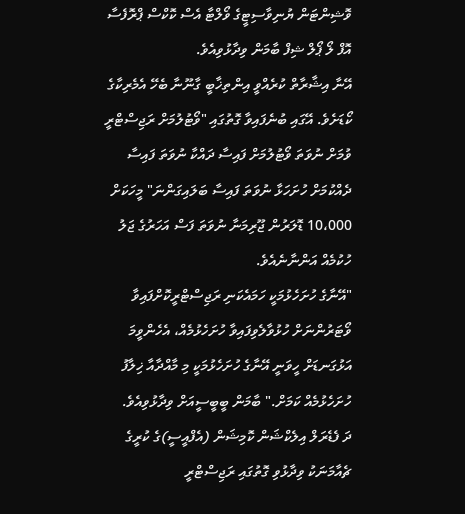ވޮޝިންޓަން ޔުނިވާސިޓީގެ ވޯލްޓާ އެސް ކޮކްސް ޕްރޮފެސާ އޮފް ލޯ ޕޯލް ޝިފް ބާމަން ވިދާޅުވިއެވެ.
އޭނާ އިޝާރާތް ކުރެއްވީ އިންތިޚާބީ ގާނޫނާ ބެހޭ އެމެރިކާގެ ކޯޑަށެވެ. އޭގައި ބުނެފައިވާ ގޮތުގައި "ވޯޓުލުމަށް ރަޖިސްޓްރީ ވުމަށް ނުވަތަ ވޯޓުލުމަށް ފައިސާ ދައްކާ ނުވަތަ ފައިސާ ދެއްކުމަށް ހުށަހަޅާ ނުވަތަ ފައިސާ ބަލައިގަންނަ" މީހަކަށް 10،000 ޑޮލަރުން ޖޫރިމަނާ ނުވަތަ ފަސް އަހަރުގެ ޖަލު ހުކުމެއް އަންނާނެއެވެ.
"އޭނާގެ ހުށަހެޅުމަކީ ހަމައެކަނި ރަޖިސްޓްރީކޮށްފައިވާ ވޯޓަރުންނަށް ހުޅުވާލެވިފައިވާ ހުށަހެޅުމެއް، އެހެންވީމަ އަޅުގަނޑަށް ހީވަނީ އޭނާގެ ހުށަހެޅުމަކީ މި މާއްދާއާ ޚިލާފު ހުށަހެޅުމެއް ކަމަށް." ބާމަން ބީބީސީއަށް ވިދާޅުވިއެވެ.
ދަ ފެޑެރަލް އިލެކްޝަން ކޮމިޝަން (އެފްއީސީ)ގެ ކުރީގެ ޗެއާމަނަކު ވިދާޅުވި ގޮތުގައި ރަޖިސްޓްރީ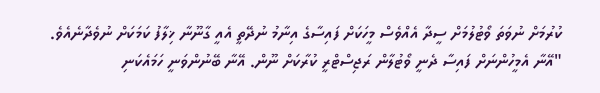ކުރުމަށް ނުވަތަ ވޯޓުލުމަށް ސީދާ އެއްވެސް މީހަކަށް ފައިސާގެ އިނާމު ނުދޭތީ އެއީ ގާނޫނާ ޚިލާފު ކަމަކަށް ނުވެދާނެއެވެ.
"އޭނާ އެމީހުންނަށް ފައިސާ ދެނީ ވޯޓުލާން ރަޖިސްޓްރީ ކުރާކަށް ނޫން. އޭނާ ބޭނުންވަނީ ހަމައެކަނި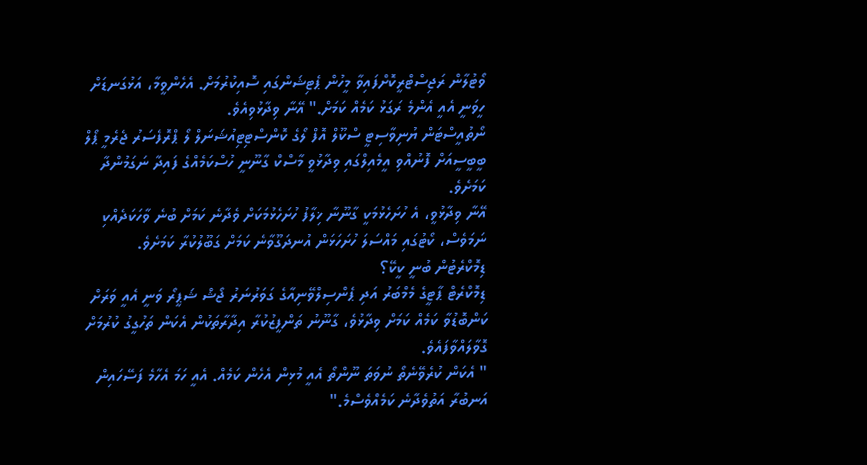ވޯޓުލާން ރަޖިސްޓްރީކޮށްފައިވާ މީހުން ޕެޓިޝަންގައި ސޮއިކުރުމަށް. އެހެންވީމާ، އަޅުގަނޑަށް ހީވަނީ އެއީ އެންމެ ރަގަޅު ކަމެއް ކަމަށް." އޭނާ ވިދާޅުވިއެވެ.
ނޯތުއީސްޓަން ޔުނިވާސިޓީ ސްކޫލް އޮފް ލޯގެ ކޮންސްޓިޓިއުޝަނަލް ލޯ ޕްރޮފެސަރު ޖެރެމީ ޕޯލް ބީބީސީއަށް ފޮނުއްވި އީމެއިލްގައި ވިދާޅުވީ މާސްކް ގާނޫނީ ހުސްކަމެއްގެ ފައިދާ ނަގަމުންދާ ކަމަށެވެ.
އޭނާ ވިދާޅުވީ، އެ ހުށަހެޅުމަކީ ގާނޫނާ ޚިލާފު ހުށަހެޅުމަކަށް ވެދާނެ ކަމަށް ބުނެ ވާހަކަދެއްކި ނަމަވެސް، ކޯޓުގައި މައްސަލަ ހުށަހަޅަން އުނދަގޫވާނެ ކަމަށް ގަބޫލުކުރާ ކަމަށެވެ.
ޑިމޮކްރެޓުން ބުނީ ކީކޭ؟
ޑިމޮކްރެޓް ޕާޓީގެ މެމްބަރު އަދި ޕެންސިލްވޭނިއާގެ ގަވަރުނަރު ޖޯޝް ޝަޕީރޯ ވަނީ އެއީ ވަރަށް ކަންބޮޑުވާ ކަމެއް ކަމަށް ވިދާޅުވެ، ގާނޫނު ތަންފީޒުކުރާ އިދާރާތަކުން އެކަން ތަހުގީގު ކުރުމަށް ގޮވާލައްވާފައެވެ.
" އެކަން ކުރެވޭނެތޯ ނުވަތަ ނޫންތޯ އެއީ މުޅިން އެހެން ކަމެއް. އެއީ ހަމަ އެހާމެ ފަސޭހައިން އަނބުރާ އަތުވެދާނެ ކަމެއްވެސްމެ."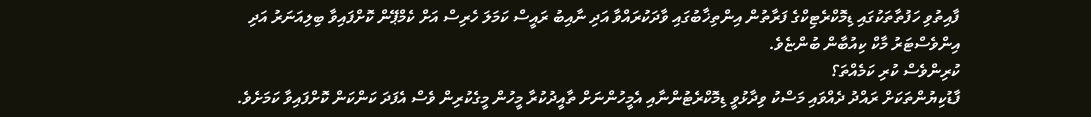ފާއިތުވި ހަފުތާތަކުގައި ޑިމޮކްރެޓިކްގެ ފަރާތުން އިންތިޚާބުގައި ވާދަކުރައްވާ އަދި ނާއިބު ރައީސް ކަމަލަ ހެރިސް އަށް ކެމްޕޭން ކޮށްފައިވާ ބިލިއަނަރު އަދި އިންވެސްޓަރު މާކް ކިއުބާން ބުންޏެވެ.
ކުރިންވެސް ކުރި ކަމެއްތަ؟
ފާޑުކިޔުންތަކަށް ރައްދު ދެއްވައި މަސްކު ވިދާޅުވީ ޑިމޮކްރެޓުންނާއި އެމީހުންނަށް ތާއީދުކުރާ މީހުން މީގެކުރިން ވެސް އެފަދަ ކަންކަން ކޮށްފައިވާ ކަމަށެވެ.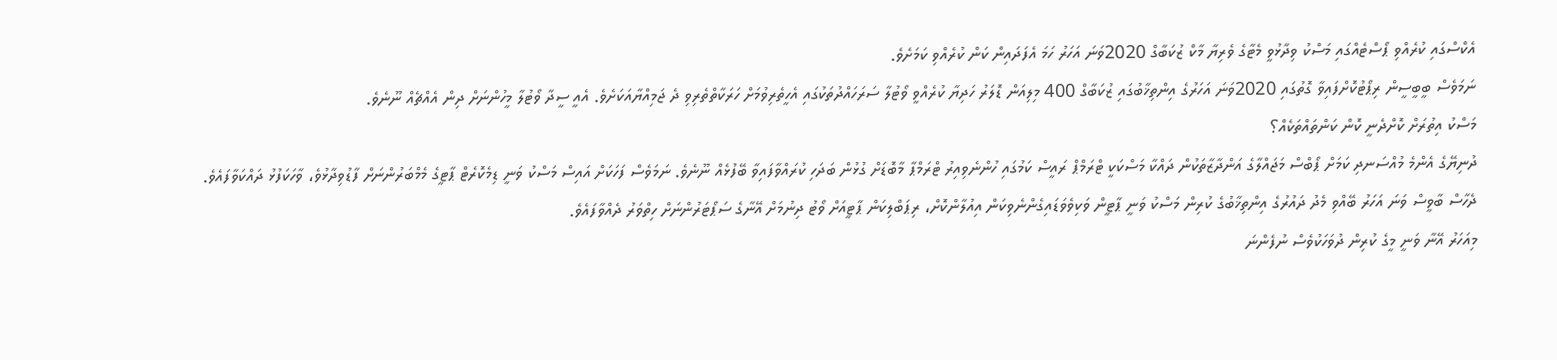އެކްސްގައި ކުރެއްވި ޕޯސްޓެއްގައި މަސްކު ވިދާޅުވީ މެޓާގެ ވެރިޔާ މާކް ޒުކަބާގް 2020ވަނަ އަހަރު ހަމަ އެފަދައިން ކަން ކުރެއްވި ކަމަށެވެ.
ނަމަވެސް ބީބީސީން ރިޕޯޓުކޮށްފައިވާ ގޮތުގައި 2020ވަނަ އަހަރުގެ އިންތިޚާބުގައި ޒުކަބާގް 400 މިލިއަން ޑޮލަރު ހަދިޔާ ކުރެއްވީ ވޯޓުލާ ސަރަހައްދުތަކުގައި އެހީތެރިވުމަށް ހަރަކާތްތެރިވި ދެ ޖަމިއްޔާއަކަށެވެ. އެއީ ސީދާ ވޯޓުލާ މީހުންނަށް ދިން އެއްޗެއް ނޫނެވެ.
މަސްކު އިތުރަށް ކޮށްދެނީ ކޮން ކަންތައްތަކެއް؟
ދުނިޔޭގެ އެންމެ މުއްސަނދި ކަމަށް ޕޯބްސް މަޖައްލާގެ އަންދާޒާތަކުން ދައްކާ މަސްކަކީ ޓްރަމްޕް ރައީސް ކަމުގައި ހުންނެވިއިރު ޓްރަމްޕާ މާބޮޑަށް ގުޅުން ބަދަހި ކުރައްވާފައިވާ ބޭފުޅެއް ނޫނެވެ. ނަމަވެސް ފަހަކަށް އައިސް މަސްކު ވަނީ ޑިމެކޮރެޓް ޕާޓީގެ މެމްބަރުންނަށް ފާޑުވިދާޅުވެ، ވާހަކަފުޅު ދައްކަވާފައެވެ.
ދެހާސް ބާވީސް ވަނަ އަހަރު ބޭއްވި މެދު ދައުރުގެ އިންތިޚާބުގެ ކުރިން މަސްކު ވަނީ ޕާޓީން ވަކިވެވަޑައިގެންނެވިކަން އިއުލާންކޮށް، ރިޕަބްލިކަން ޕާޓީއަށް ވޯޓު ދިނުމަށް އޭނާގެ ސަޕޯޓަރުންނަށް ހިތްވަރު ދެއްވާފައެވެ.
މިއަހަރު އޭނާ ވަނީ މީގެ ކުރިން ދުވަހަކުވެސް ނުފެންނަ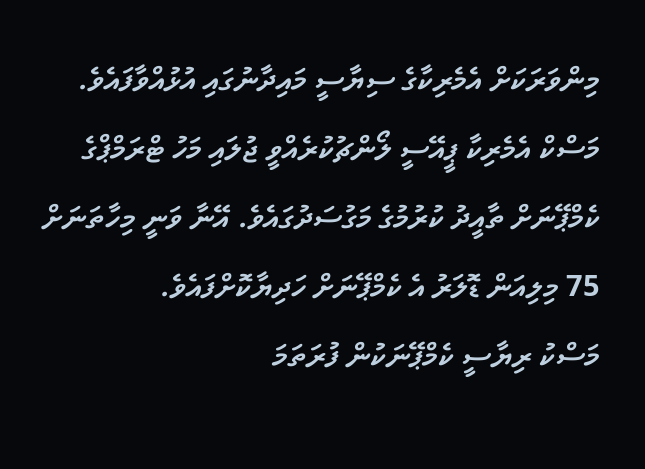މިންވަރަކަށް އެމެރިކާގެ ސިޔާސީ މައިދާނުގައި އުޅުއްވާފައެވެ.
މަސްކް އެމެރިކާ ޕީއޭސީ ލޯންޗުކުރެއްވީ ޖުލައި މަހު ޓްރަމްޕްގެ ކެމްޕޭނަށް ތާއީދު ކުރުމުގެ މަގުސަދުގައެވެ. އޭނާ ވަނީ މިހާތަނަށް 75 މިލިއަން ޑޮލަރު އެ ކެމްޕޭނަށް ހަދިޔާކޮށްފައެވެ.
މަސްކު ރިޔާސީ ކެމްޕޭނަކުން ފުރަތަމަ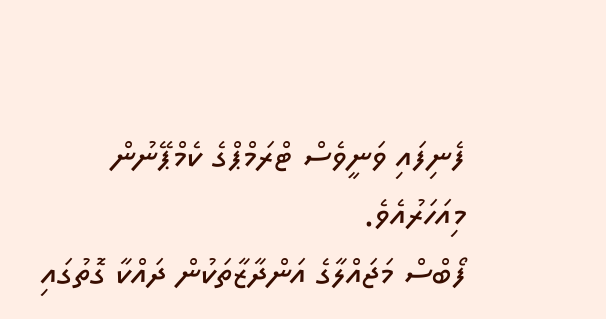ފެނިފައި ވަނީވެސް ޓްރަމްޕްގެ ކެމްޕޭނުން މިއަހަރުއެވެ.
ފޯބްސް މަޖައްލާގެ އަންދާޒާތަކުން ދައްކާ ގޮތުގައި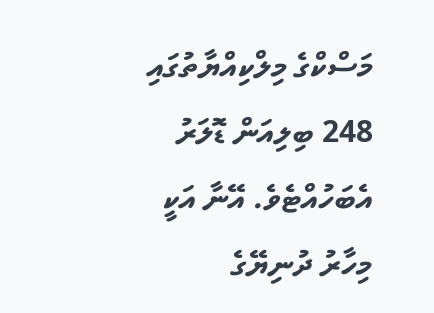މަސްކްގެ މިލްކިއްޔާތުގައި 248 ބިލިއަން ޑޮލަރު އެބަހުއްޓެވެ. އޭނާ އަކީ މިހާރު ދުނިޔޭގެ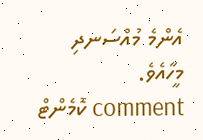އެންމެ މުއްސަނދި މީހާއެވެ.
comment ކޮމެންޓް